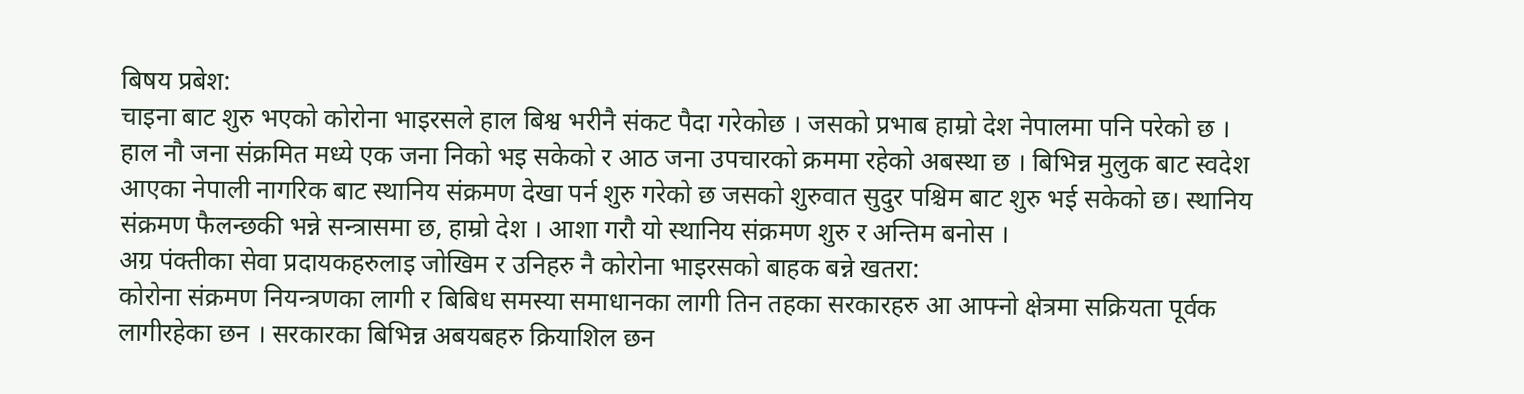बिषय प्रबेश:
चाइना बाट शुरु भएको कोरोना भाइरसले हाल बिश्व भरीनै संकट पैदा गरेकोछ । जसको प्रभाब हाम्रो देश नेपालमा पनि परेको छ ।
हाल नौ जना संक्रमित मध्ये एक जना निको भइ सकेको र आठ जना उपचारको क्रममा रहेको अबस्था छ । बिभिन्न मुलुक बाट स्वदेश आएका नेपाली नागरिक बाट स्थानिय संक्रमण देखा पर्न शुरु गरेको छ जसको शुरुवात सुदुर पश्चिम बाट शुरु भई सकेको छ। स्थानिय संक्रमण फैलन्छकी भन्ने सन्त्रासमा छ, हाम्रो देश । आशा गरौ यो स्थानिय संक्रमण शुरु र अन्तिम बनोस ।
अग्र पंक्तीका सेवा प्रदायकहरुलाइ जोखिम र उनिहरु नै कोरोना भाइरसको बाहक बन्ने खतरा:
कोरोना संक्रमण नियन्त्रणका लागी र बिबिध समस्या समाधानका लागी तिन तहका सरकारहरु आ आफ्नो क्षेत्रमा सक्रियता पूर्वक लागीरहेका छन । सरकारका बिभिन्न अबयबहरु क्रियाशिल छन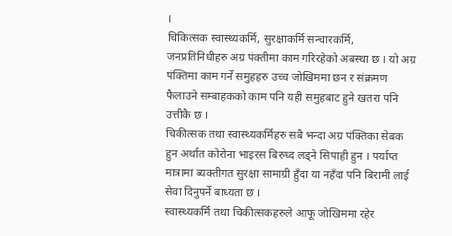।
चिकित्सक स्वास्थ्यकर्मि, सुरक्षाकर्मि सन्चारकर्मि, जनप्रतिनिधीहरु अग्र पंक्तीमा काम गरिरहेको अबस्था छ । यो अग्र पंक्तिमा काम गर्ने समुहहरु उच्च जोखिममा छन र संक्रमण फैलाउने सम्बाहकको काम पनि यही समुहबाट हुने खतरा पनि उत्तीकै छ ।
चिकीत्सक तथा स्वास्थ्यकर्मिहरु सबै भन्दा अग्र पंक्तिका सेबक हुन अर्थात कोरोना भाइरस बिरुध्द लड्ने सिपाही हुन । पर्याप्त मात्रामा ब्यक्तीगत सुरक्षा सामाग्री हुँदा या नहँदा पनि बिरामी लाई सेवा दिनुपर्ने बाध्यता छ ।
स्वास्थ्यकर्मि तथा चिकीत्सकहरुले आफू जोखिममा रहेर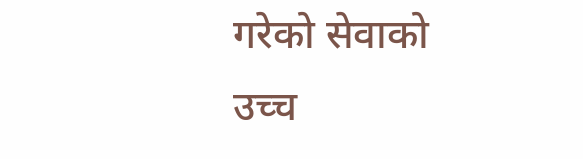गरेको सेवाको उच्च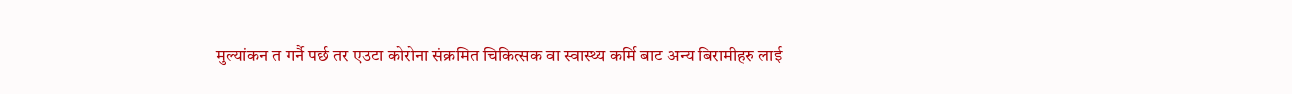मुल्यांकन त गर्नै पर्छ तर एउटा कोरोना संक्रमित चिकित्सक वा स्वास्थ्य कर्मि बाट अन्य बिरामीहरु लाई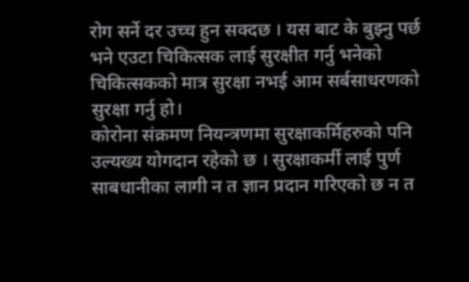रोग सर्ने दर उच्च हुन सक्दछ । यस बाट के बुझ्नु पर्छ भने एउटा चिकित्सक लाई सुरक्षीत गर्नु भनेको चिकित्सकको मात्र सुरक्षा नभई आम सर्बसाधरणको सुरक्षा गर्नु हो।
कोरोना संक्रमण नियन्त्रणमा सुरक्षाकर्मिहरुको पनि उल्यख्य योगदान रहेको छ । सुरक्षाकर्मी लाई पुर्ण साबधानीका लागी न त ज्ञान प्रदान गरिएको छ न त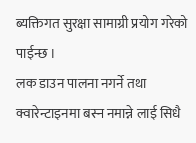ब्यक्तिगत सुरक्षा सामाग्री प्रयोग गरेको पाईन्छ ।
लक डाउन पालना नगर्ने तथा क्वारेन्टाइनमा बस्न नमान्ने लाई सिधै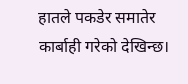हातले पकडेर समातेर कार्बाही गरेको देखिन्छ।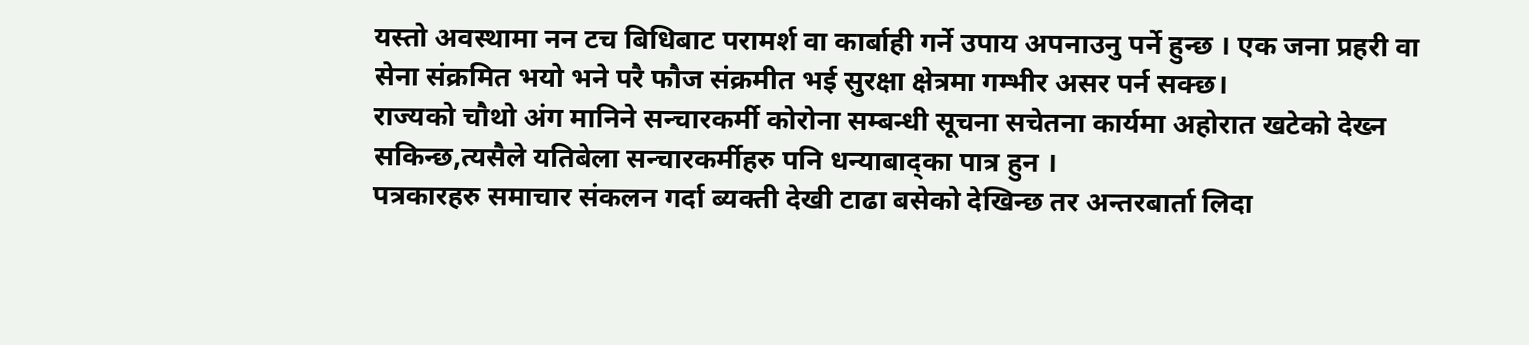यस्तो अवस्थामा नन टच बिधिबाट परामर्श वा कार्बाही गर्ने उपाय अपनाउनु पर्ने हुन्छ । एक जना प्रहरी वा सेना संक्रमित भयो भने परै फौज संक्रमीत भई सुरक्षा क्षेत्रमा गम्भीर असर पर्न सक्छ।
राज्यको चौथो अंग मानिने सन्चारकर्मी कोरोना सम्बन्धी सूचना सचेतना कार्यमा अहोरात खटेको देख्न सकिन्छ,त्यसैले यतिबेला सन्चारकर्मीहरु पनि धन्याबाद्का पात्र हुन ।
पत्रकारहरु समाचार संकलन गर्दा ब्यक्ती देखी टाढा बसेको देखिन्छ तर अन्तरबार्ता लिदा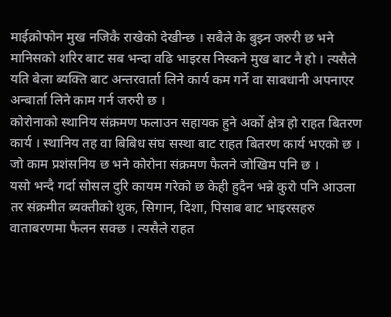माईक्रोफोन मुख नजिकै राखेको देखीन्छ । सबैले के बुझ्न जरुरी छ भने मानिसको शरिर बाट सब भन्दा वढि भाइरस निस्कने मुख बाट नै हो । त्यसैले यति बेला ब्यक्ति बाट अन्तरवार्ता लिने कार्य कम गर्ने वा साबधानी अपनाएर अन्बार्ता लिने काम गर्न जरुरी छ ।
कोरोनाको स्थानिय संक्रमण फलाउन सहायक हुने अर्को क्षेत्र हो राहत बितरण कार्य । स्थानिय तह वा बिबिध संघ सस्था बाट राहत बितरण कार्य भएको छ । जो काम प्रशंसनिय छ भने कोरोना संक्रमण फैलने जोखिम पनि छ ।
यसो भन्दै गर्दा सोसल दुरि कायम गरेको छ केही हुदैन भन्ने कुरो पनि आउला तर संक्रमीत ब्यक्तीको थुक, सिगान, दिशा, पिसाब बाट भाइरसहरु वाताबरणमा फैलन सक्छ । त्यसैले राहत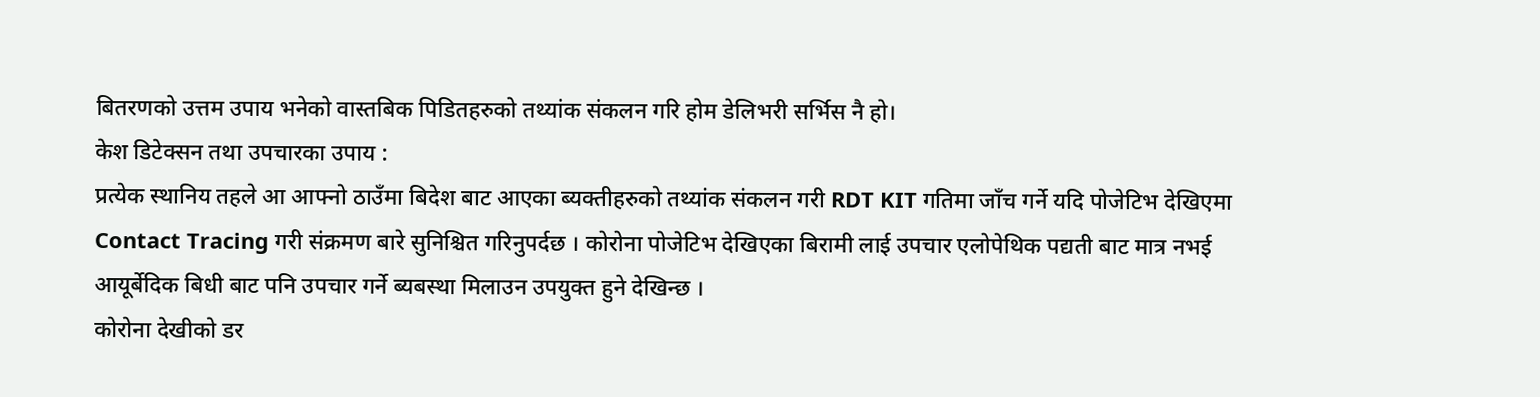बितरणको उत्तम उपाय भनेको वास्तबिक पिडितहरुको तथ्यांक संकलन गरि होम डेलिभरी सर्भिस नै हो।
केश डिटेक्सन तथा उपचारका उपाय :
प्रत्येक स्थानिय तहले आ आफ्नो ठाउँमा बिदेश बाट आएका ब्यक्तीहरुको तथ्यांक संकलन गरी RDT KIT गतिमा जाँच गर्ने यदि पोजेटिभ देखिएमा Contact Tracing गरी संक्रमण बारे सुनिश्चित गरिनुपर्दछ । कोरोना पोजेटिभ देखिएका बिरामी लाई उपचार एलोपेथिक पद्यती बाट मात्र नभई आयूर्बेदिक बिधी बाट पनि उपचार गर्ने ब्यबस्था मिलाउन उपयुक्त हुने देखिन्छ ।
कोरोना देखीको डर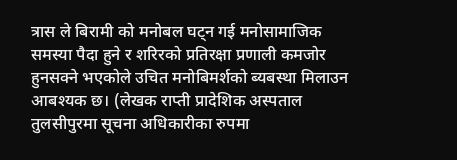त्रास ले बिरामी को मनोबल घट्न गई मनोसामाजिक समस्या पैदा हुने र शरिरको प्रतिरक्षा प्रणाली कमजोर हुनसक्ने भएकोले उचित मनोबिमर्शको ब्यबस्था मिलाउन आबश्यक छ। (लेखक राप्ती प्रादेशिक अस्पताल तुलसीपुरमा सूचना अधिकारीका रुपमा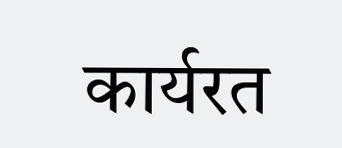कार्यरत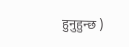हुनुहुन्छ )